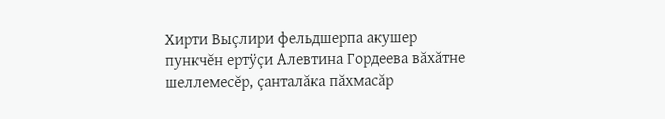Хирти Выçлири фельдшерпа акушер пункчĕн ертÿçи Алевтина Гордеева вăхăтне шеллемесĕр, çанталăка пăхмасăр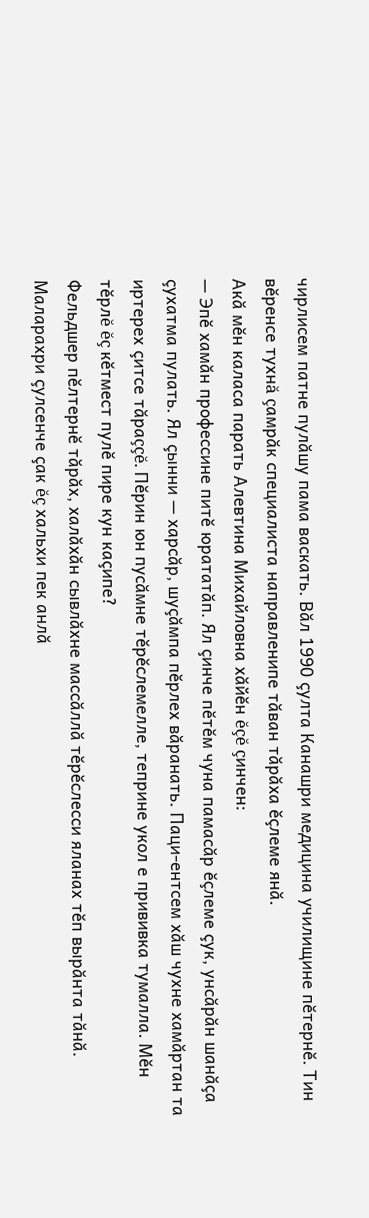чирлисем патне пулăшу пама васкать. Вăл 1990 çулта Канашри медицина училищине пĕтернĕ. Тин вĕренсе тухнă çамрăк специалиста направленипе тăван тăрăха ĕçлеме янă.
Акă мĕн каласа парать Алевтина Михайловна хăйĕн ĕçĕ çинчен:
— Эпĕ хамăн профессине питĕ юрататăп. Ял çинче пĕтĕм чуна памасăр ĕçлеме çук, унсăрăн шанăçа çухатма пулать. Ял çынни — харсăр, шуçăмпа пĕрлех вăранать. Паци-ентсем хăш чухне хамăртан та иртерех çитсе тăраççĕ. Пĕрин юн пусăмне тĕрĕслемелле, теприне укол е прививка тумалла. Мĕн тĕрлĕ ĕç кĕтмест пулĕ пире кун каçипе?
Фельдшер пĕлтернĕ тăрăх, халăхăн сывлăхне массăллă тĕрĕслесси яланах тĕп вырăнта тăнă. Маларахри çулсенче çак ĕç хальхи пек анлă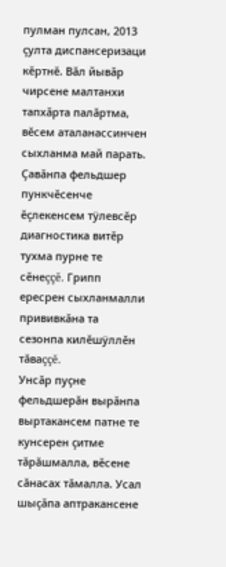пулман пулсан, 2013 çулта диспансеризаци кĕртнĕ. Вăл йывăр чирсене малтанхи тапхăрта палăртма, вĕсем аталанассинчен сыхланма май парать. Çавăнпа фельдшер пункчĕсенче ĕçлекенсем тÿлевсĕр диагностика витĕр тухма пурне те сĕнеççĕ. Грипп ересрен сыхланмалли прививкăна та сезонпа килĕшÿллĕн тăваççĕ.
Унсăр пуçне фельдшерăн вырăнпа выртакансем патне те кунсерен çитме тăрăшмалла, вĕсене сăнасах тăмалла. Усал шыçăпа аптракансене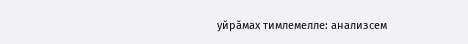уйрăмах тимлемелле: анализсем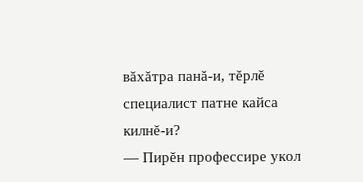вăхăтра панă-и, тĕрлĕ специалист патне кайса килнĕ-и?
— Пирĕн профессире укол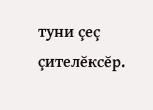туни çеç çителĕксĕр.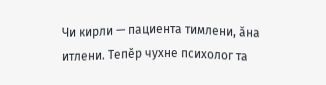Чи кирли — пациента тимлени, ăна итлени. Тепĕр чухне психолог та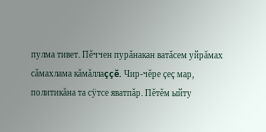пулма тивет. Пĕччен пурăнакан ватăсем уйрăмах сăмахлама кăмăллаççĕ. Чир-чĕре çеç мар, политикăна та сÿтсе яватпăр. Пĕтĕм ыйту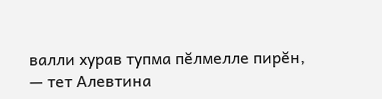валли хурав тупма пĕлмелле пирĕн, — тет Алевтина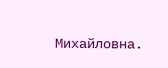Михайловна.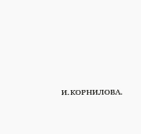И.КОРНИЛОВА.